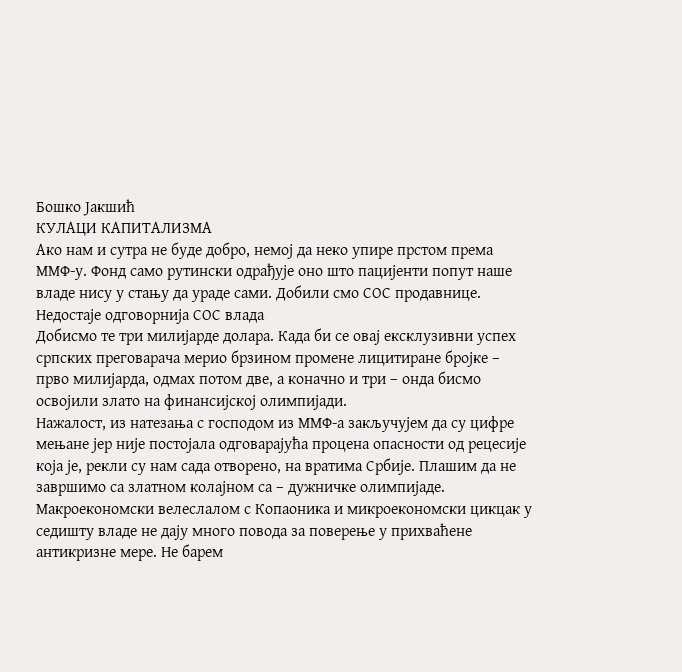Бошко Јакшић
КУЛАЦИ КАПИТАЛИЗМА
Ако нам и сутра не буде добро, немој да неко упире прстом према ММФ-у. Фонд само рутински одрађује оно што пацијенти попут наше владе нису у стању да ураде сами. Добили смо СОС продавнице. Недостаје одговорнија СОС влада
Добисмо те три милијарде долара. Када би се овај ексклузивни успех српских преговарача мерио брзином промене лицитиране бројке – прво милијарда, одмах потом две, а коначно и три – онда бисмо освојили злато на финансијској олимпијади.
Нажалост, из натезања с господом из ММФ-а закључујем да су цифре мењане јер није постојала одговарајућа процена опасности од рецесије која је, рекли су нам сада отворено, на вратима Србије. Плашим да не завршимо са златном колајном са – дужничке олимпијаде.
Макроекономски велеслалом с Копаоника и микроекономски цикцак у седишту владе не дају много повода за поверење у прихваћене антикризне мере. Не барем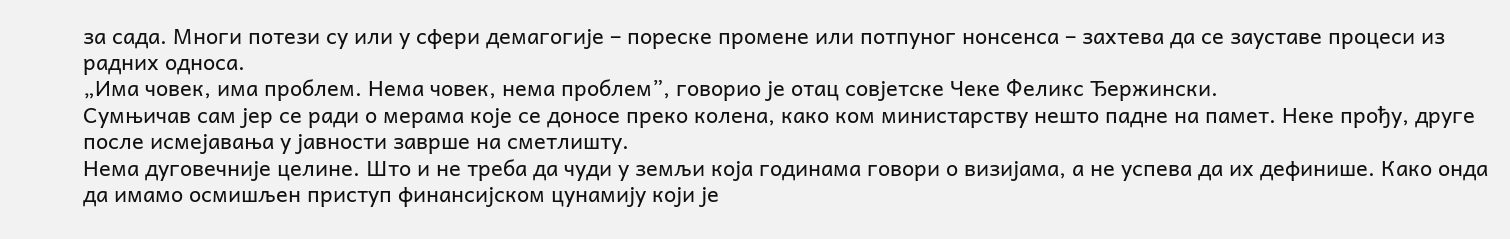за сада. Многи потези су или у сфери демагогије – пореске промене или потпуног нонсенса – захтева да се зауставе процеси из радних односа.
„Има човек, има проблем. Нема човек, нема проблем”, говорио је отац совјетске Чеке Феликс Ђержински.
Сумњичав сам јер се ради о мерама које се доносе преко колена, како ком министарству нешто падне на памет. Неке прођу, друге после исмејавања у јавности заврше на сметлишту.
Нема дуговечније целине. Што и не треба да чуди у земљи која годинама говори о визијама, а не успева да их дефинише. Како онда да имамо осмишљен приступ финансијском цунамију који је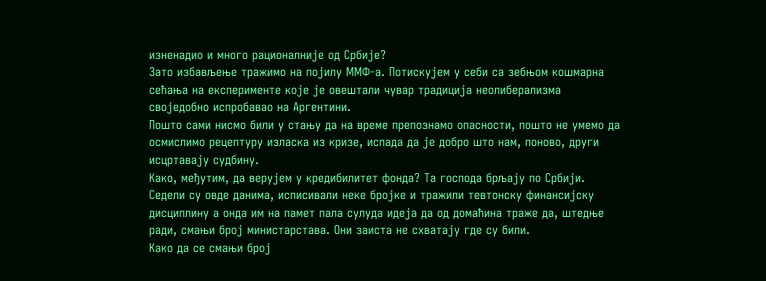изненадио и много рационалније од Србије?
Зато избављење тражимо на појилу ММФ-а. Потискујем у себи са зебњом кошмарна сећања на експерименте које је овештали чувар традиција неолиберализма своједобно испробавао на Аргентини.
Пошто сами нисмо били у стању да на време препознамо опасности, пошто не умемо да осмислимо рецептуру изласка из кризе, испада да је добро што нам, поново, други исцртавају судбину.
Како, међутим, да верујем у кредибилитет фонда? Та господа брљају по Србији. Седели су овде данима, исписивали неке бројке и тражили тевтонску финансијску дисциплину а онда им на памет пала сулуда идеја да од домаћина траже да, штедње ради, смањи број министарстава. Они заиста не схватају где су били.
Како да се смањи број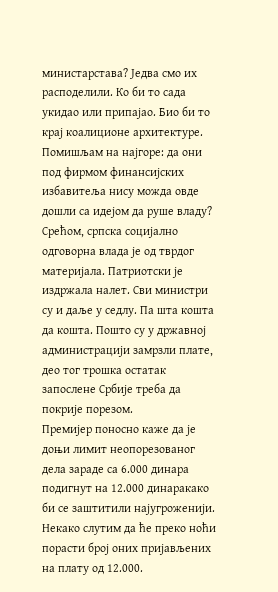министарстава? Једва смо их расподелили. Ко би то сада укидао или припајао. Био би то крај коалиционе архитектуре. Помишљам на најгоре: да они под фирмом финансијских избавитеља нису можда овде дошли са идејом да руше владу?
Срећом, српска социјално одговорна влада је од тврдог материјала. Патриотски је издржала налет. Сви министри су и даље у седлу. Па шта кошта да кошта. Пошто су у државној администрацији замрзли плате, део тог трошка остатак запослене Србије треба да покрије порезом.
Премијер поносно каже да је доњи лимит неопорезованог дела зараде са 6.000 динара подигнут на 12.000 динаракако би се заштитили најугроженији. Некако слутим да ће преко ноћи порасти број оних пријављених на плату од 12.000.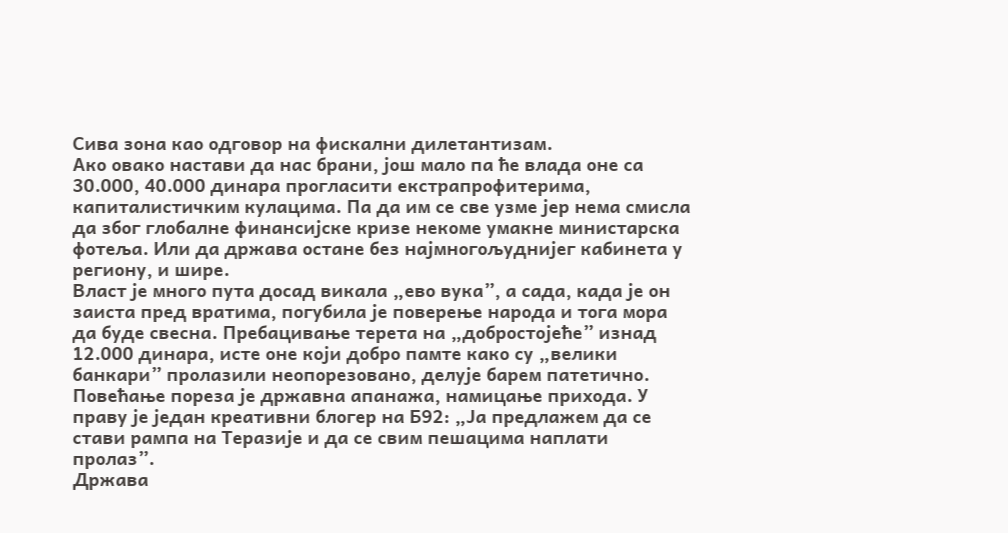Сива зона као одговор на фискални дилетантизам.
Ако овако настави да нас брани, још мало па ће влада оне са 30.000, 40.000 динара прогласити екстрапрофитерима, капиталистичким кулацима. Па да им се све узме јер нема смисла да због глобалне финансијске кризе некоме умакне министарска фотеља. Или да држава остане без најмногољуднијег кабинета у региону, и шире.
Власт је много пута досад викала „ево вука”, а сада, када је он заиста пред вратима, погубила је поверење народа и тога мора да буде свесна. Пребацивање терета на „добростојеће” изнад 12.000 динара, исте оне који добро памте како су „велики банкари” пролазили неопорезовано, делује барем патетично.
Повећање пореза је државна апанажа, намицање прихода. У праву је један креативни блогер на Б92: „Ја предлажем да се стави рампа на Теразије и да се свим пешацима наплати пролаз”.
Држава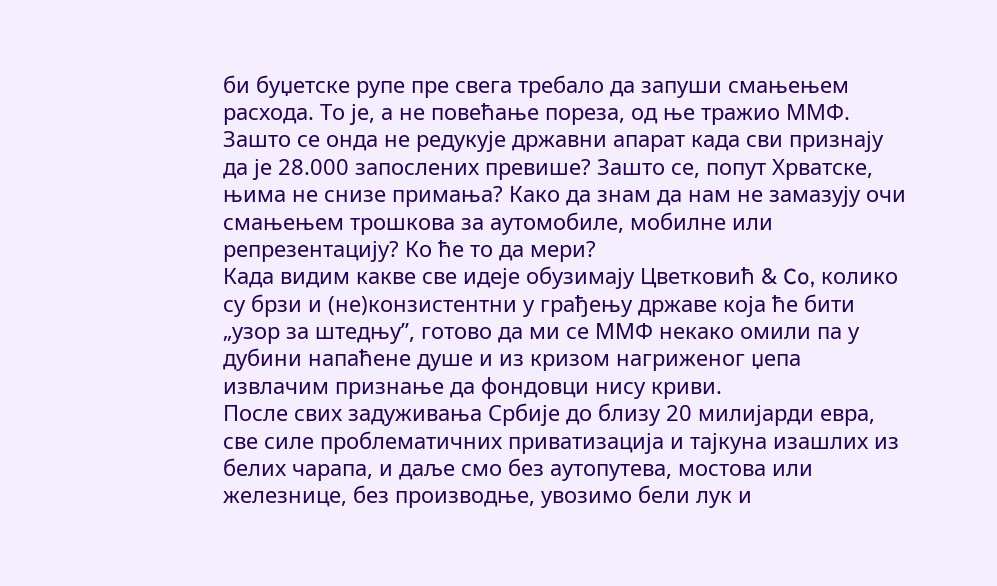би буџетске рупе пре свега требало да запуши смањењем расхода. То је, а не повећање пореза, од ње тражио ММФ. Зашто се онда не редукује државни апарат када сви признају да је 28.000 запослених превише? Зашто се, попут Хрватске, њима не снизе примања? Како да знам да нам не замазују очи смањењем трошкова за аутомобиле, мобилне или репрезентацију? Ко ће то да мери?
Када видим какве све идеје обузимају Цветковић & Co, колико су брзи и (не)конзистентни у грађењу државе која ће бити „узор за штедњу”, готово да ми се ММФ некако омили па у дубини напаћене душе и из кризом нагриженог џепа извлачим признање да фондовци нису криви.
После свих задуживања Србије до близу 20 милијарди евра, све силе проблематичних приватизација и тајкуна изашлих из белих чарапа, и даље смо без аутопутева, мостова или железнице, без производње, увозимо бели лук и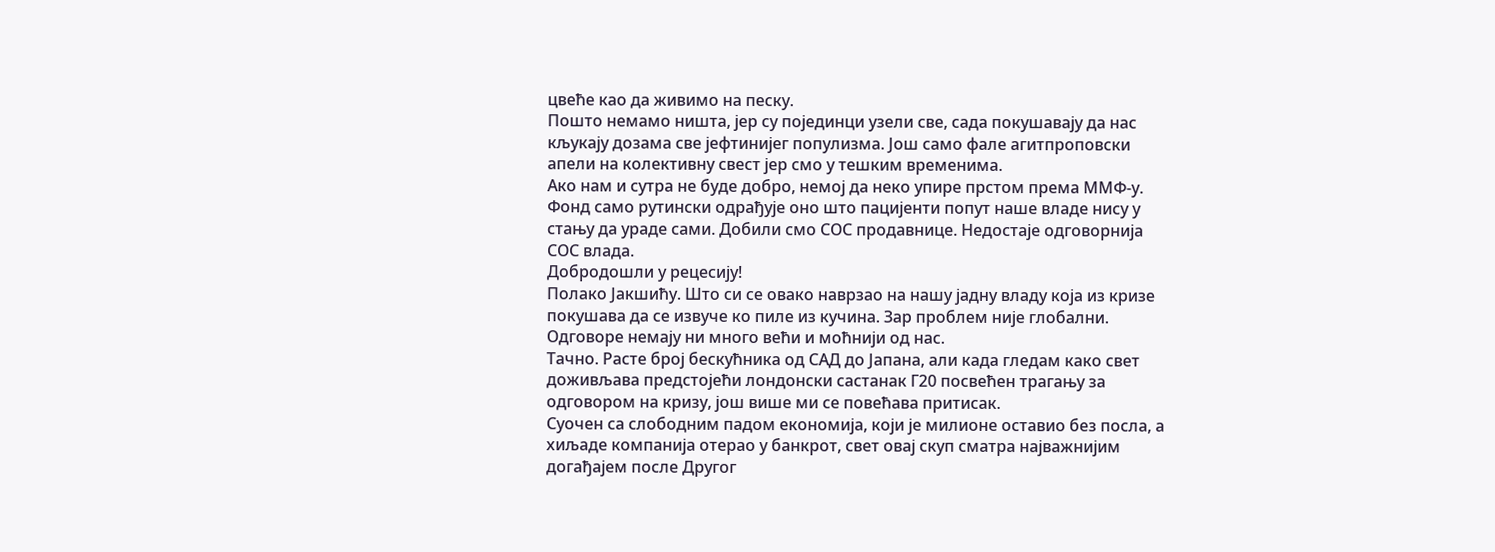цвеће као да живимо на песку.
Пошто немамо ништа, јер су појединци узели све, сада покушавају да нас кљукају дозама све јефтинијег популизма. Још само фале агитпроповски апели на колективну свест јер смо у тешким временима.
Ако нам и сутра не буде добро, немој да неко упире прстом према ММФ-у. Фонд само рутински одрађује оно што пацијенти попут наше владе нису у стању да ураде сами. Добили смо СОС продавнице. Недостаје одговорнија СОС влада.
Добродошли у рецесију!
Полако Јакшићу. Што си се овако наврзао на нашу јадну владу која из кризе покушава да се извуче ко пиле из кучина. Зар проблем није глобални. Одговоре немају ни много већи и моћнији од нас.
Тачно. Расте број бескућника од САД до Јапана, али када гледам како свет доживљава предстојећи лондонски састанак Г20 посвећен трагању за одговором на кризу, још више ми се повећава притисак.
Суочен са слободним падом економија, који је милионе оставио без посла, а хиљаде компанија отерао у банкрот, свет овај скуп сматра најважнијим догађајем после Другог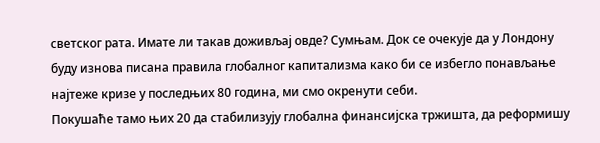светског рата. Имате ли такав доживљај овде? Сумњам. Док се очекује да у Лондону буду изнова писана правила глобалног капитализма како би се избегло понављање најтеже кризе у последњих 80 година, ми смо окренути себи.
Покушаће тамо њих 20 да стабилизују глобална финансијска тржишта, да реформишу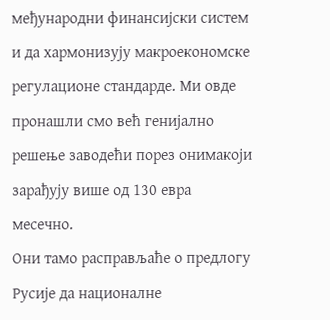међународни финансијски систем и да хармонизују макроекономске регулационе стандарде. Ми овде пронашли смо већ генијално решење заводећи порез онимакоји зарађују више од 130 евра месечно.
Они тамо расправљаће о предлогу Русије да националне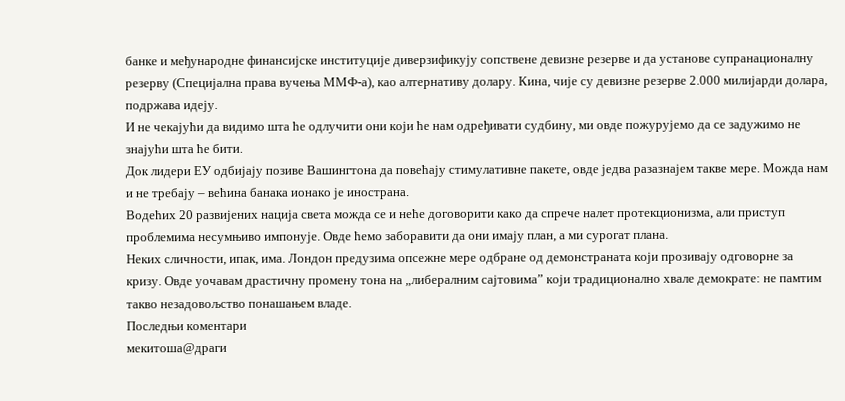банке и међународне финансијске институције диверзификују сопствене девизне резерве и да установе супранационалну резерву (Специјална права вучења ММФ-а), као алтернативу долару. Кина, чије су девизне резерве 2.000 милијарди долара, подржава идеју.
И не чекајући да видимо шта ће одлучити они који ће нам одређивати судбину, ми овде пожурујемо да се задужимо не знајући шта ће бити.
Док лидери ЕУ одбијају позиве Вашингтона да повећају стимулативне пакете, овде једва разазнајем такве мере. Можда нам и не требају – већина банака ионако је инострана.
Водећих 20 развијених нација света можда се и неће договорити како да спрече налет протекционизма, али приступ проблемима несумњиво импонује. Овде ћемо заборавити да они имају план, а ми сурогат плана.
Неких сличности, ипак, има. Лондон предузима опсежне мере одбране од демонстраната који прозивају одговорне за кризу. Овде уочавам драстичну промену тона на „либералним сајтовима” који традиционално хвале демократе: не памтим такво незадовољство понашањем владе.
Последњи коментари
мекитоша@драги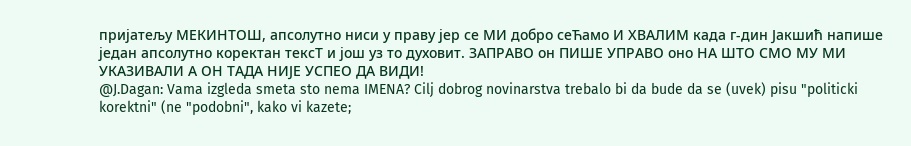пријатељу МЕКИНТОШ, апсолутно ниси у праву јер се МИ добро сеЋамо И ХВАЛИМ када г-дин Јакшић напише један апсолутно коректан тексТ и још уз то духовит. ЗАПРАВО он ПИШЕ УПРАВО оно НА ШТО СМО МУ МИ УКАЗИВАЛИ А ОН ТАДА НИЈЕ УСПЕО ДА ВИДИ!
@J.Dagan: Vama izgleda smeta sto nema IMENA? Cilj dobrog novinarstva trebalo bi da bude da se (uvek) pisu "politicki korektni" (ne "podobni", kako vi kazete;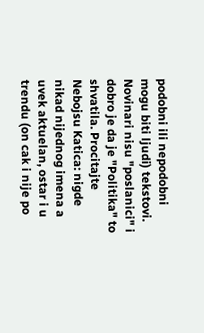podobni ili nepodobni mogu biti ljudi) tekstovi. Novinari nisu "poslanici" i dobro je da je "Politika" to shvatila. Procitajte Nebojsu Katica: nigde nikad nijednog imena a uvek aktuelan, ostar i u trendu (on cak i nije po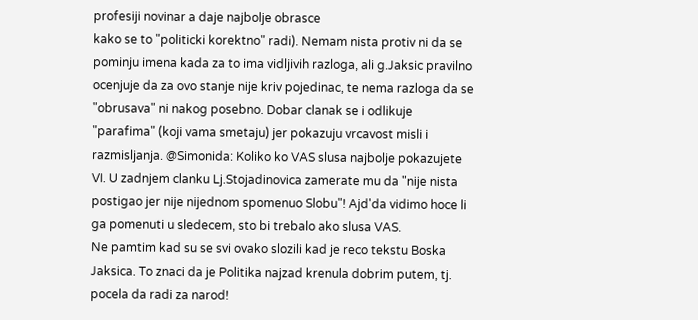profesiji novinar a daje najbolje obrasce
kako se to "politicki korektno" radi). Nemam nista protiv ni da se pominju imena kada za to ima vidljivih razloga, ali g.Jaksic pravilno ocenjuje da za ovo stanje nije kriv pojedinac, te nema razloga da se "obrusava" ni nakog posebno. Dobar clanak se i odlikuje
"parafima" (koji vama smetaju) jer pokazuju vrcavost misli i razmisljanja. @Simonida: Koliko ko VAS slusa najbolje pokazujete VI. U zadnjem clanku Lj.Stojadinovica zamerate mu da "nije nista postigao jer nije nijednom spomenuo Slobu"! Ajd'da vidimo hoce li ga pomenuti u sledecem, sto bi trebalo ako slusa VAS.
Ne pamtim kad su se svi ovako slozili kad je reco tekstu Boska Jaksica. To znaci da je Politika najzad krenula dobrim putem, tj. pocela da radi za narod!